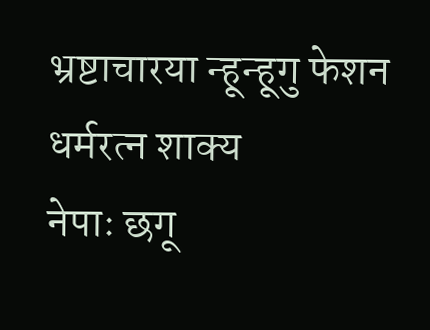भ्रष्टाचारया न्हून्हूगु फेशन
धर्मरत्न शाक्य
नेपाः छगू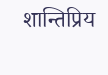शान्तिप्रिय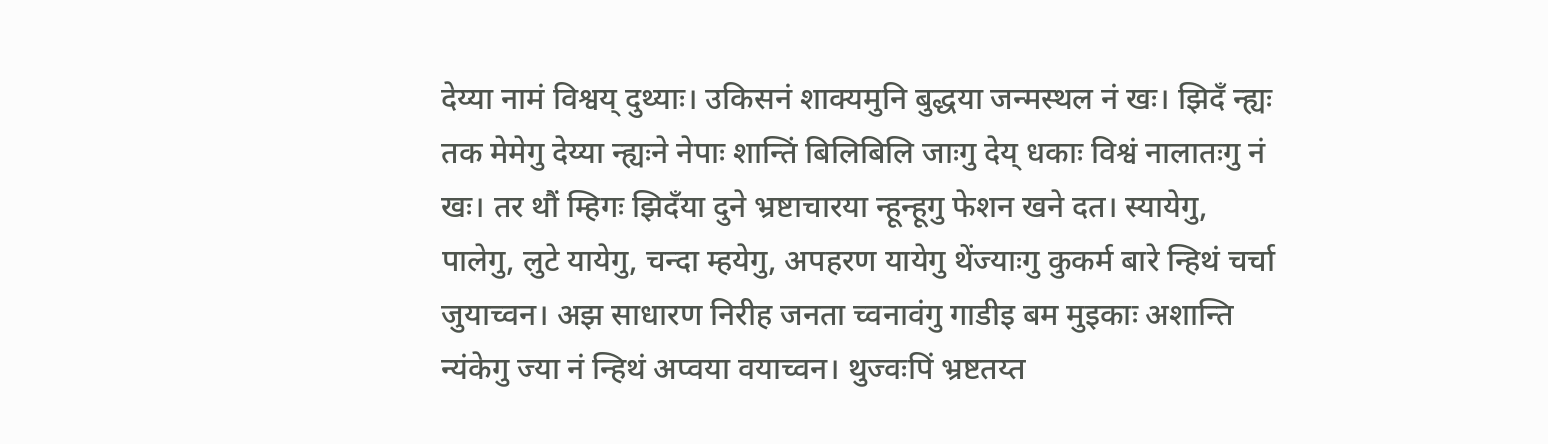देय्या नामं विश्वय् दुथ्याः। उकिसनं शाक्यमुनि बुद्धया जन्मस्थल नं खः। झिदँ न्ह्यः तक मेमेगु देय्या न्ह्यःने नेपाः शान्तिं बिलिबिलि जाःगु देय् धकाः विश्वं नालातःगु नं खः। तर थौं म्हिगः झिदँया दुने भ्रष्टाचारया न्हून्हूगु फेशन खने दत। स्यायेगु, पालेगु, लुटे यायेगु, चन्दा म्हयेगु, अपहरण यायेगु थेंज्याःगु कुकर्म बारे न्हिथं चर्चा जुयाच्वन। अझ साधारण निरीह जनता च्वनावंगु गाडीइ बम मुइकाः अशान्ति न्यंकेगु ज्या नं न्हिथं अप्वया वयाच्वन। थुज्वःपिं भ्रष्टतय्त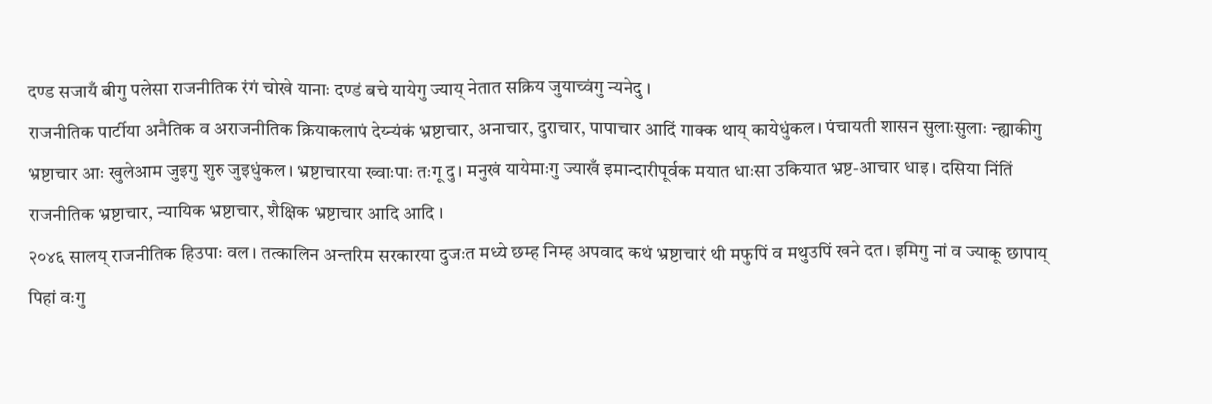दण्ड सजायँ बीगु पलेसा राजनीतिक रंगं चोखे यानाः दण्डं बचे यायेगु ज्याय् नेतात सक्रिय जुयाच्वंगु न्यनेदु ।
राजनीतिक पार्टीया अनैतिक व अराजनीतिक क्रियाकलापं देय्न्यंकं भ्रष्टाचार, अनाचार, दुराचार, पापाचार आदिं गाक्क थाय् कायेधुंकल। पंचायती शासन सुलाःसुलाः न्ह्याकीगु भ्रष्टाचार आः खुलेआम जुइगु शुरु जुइधुंकल। भ्रष्टाचारया ख्वाःपाः तःगू दु। मनुखं यायेमाःगु ज्याखँ इमान्दारीपूर्वक मयात धाःसा उकियात भ्रष्ट-आचार धाइ। दसिया निंतिं राजनीतिक भ्रष्टाचार, न्यायिक भ्रष्टाचार, शैक्षिक भ्रष्टाचार आदि आदि ।
२०४६ सालय् राजनीतिक हिउपाः वल। तत्कालिन अन्तरिम सरकारया दुजःत मध्ये छम्ह निम्ह अपवाद कथं भ्रष्टाचारं थी मफुपिं व मथुउपिं खने दत। इमिगु नां व ज्याकू छापाय् पिहां वःगु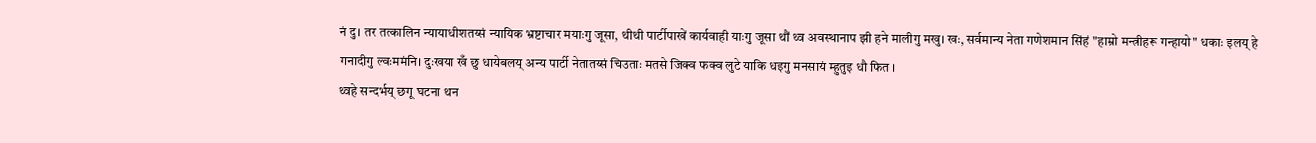नं दु। तर तत्कालिन न्यायाधीशतय्सं न्यायिक भ्रष्टाचार मयाःगु जूसा, थीथी पार्टीपाखें कार्यवाही याःगु जूसा थौं थ्व अवस्थानाप झी हने मालीगु मखु। खः, सर्वमान्य नेता गणेशमान सिंहं "हाम्रो मन्त्रीहरू गन्हायो" धकाः इलय् हे गनादीगु ल्वःममंनि। दुःखया खँ छु धायेबलय् अन्य पार्टी नेतातय्सं चिउताः मतसे जिक्व फक्व लुटे याकि धइगु मनसायं म्हुतुइ धौ फित ।
थ्वहे सन्दर्भय् छगू घटना थन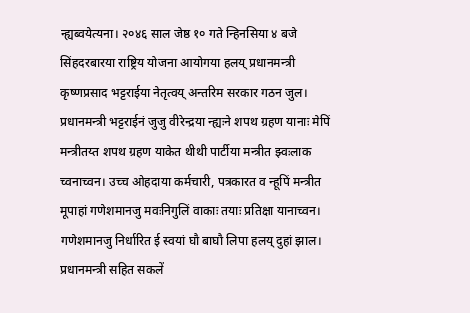न्ह्यब्वयेत्यना। २०४६ साल जेष्ठ १० गते न्हिनसिया ४ बजे सिंहदरबारया राष्ट्रिय योजना आयोगया हलय् प्रधानमन्त्री कृष्णप्रसाद भट्टराईया नेतृत्वय् अन्तरिम सरकार गठन जुल। प्रधानमन्त्री भट्टराईनं जुजु वीरेन्द्रया न्ह्यःने शपथ ग्रहण यानाः मेपिं मन्त्रीतय्त शपथ ग्रहण याकेत थीथी पार्टीया मन्त्रीत झ्वःलाक च्वनाच्वन। उच्च ओहदाया कर्मचारी, पत्रकारत व न्हूपिं मन्त्रीत मूपाहां गणेशमानजु मवःनिगुलिं वाकाः तयाः प्रतिक्षा यानाच्वन। गणेशमानजु निर्धारित ई स्वयां घौ बाघौ लिपा हलय् दुहां झाल। प्रधानमन्त्री सहित सकलें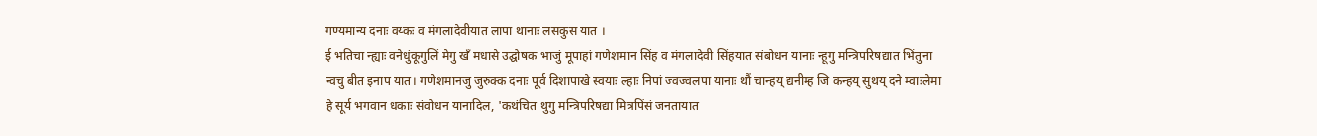गण्यमान्य दनाः वय्कः व मंगलादेवीयात लापा थानाः लसकुस यात ।
ई भतिचा न्ह्याः वनेधुंकूगुलिं मेगु खँ मधासे उद्घोषक भाजुं मूपाहां गणेशमान सिंह व मंगलादेवी सिंहयात संबोधन यानाः न्हूगु मन्त्रिपरिषद्यात भिंतुना न्वचु बीत इनाप यात। गणेशमानजु जुरुक्क दनाः पूर्व दिशापाखे स्वयाः ल्हाः निपां ज्वज्वलपा यानाः थौं चान्हय् द्यनीम्ह जि कन्हय् सुथय् दने म्वाःलेमा हे सूर्य भगवान धकाः संवोधन यानादिल, 'कथंचित थुगु मन्त्रिपरिषद्या मित्रपिंसं जनतायात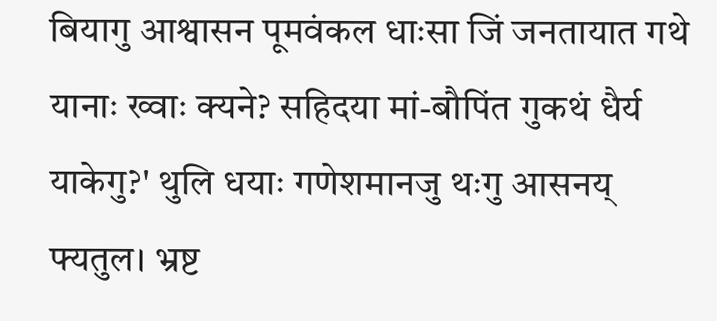बियागु आश्वासन पूमवंकल धाःसा जिं जनतायात गथे यानाः ख्वाः क्यने? सहिदया मां-बौपिंत गुकथं धैर्य याकेगु?' थुलि धयाः गणेशमानजु थःगु आसनय् फ्यतुल। भ्रष्ट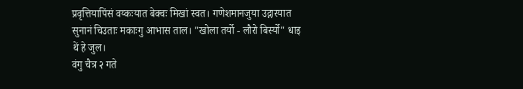प्रवृत्तियापिंसं वय्कःयात बेक्वः मिखां स्वत। गणेशमानजुया उद्गारयात सुनानं चिउताः मकाःगु आभास ताल। "खोला तर्यो - लौरो बिर्स्यो" धाइ थें हे जुल।
वंगु चैत्र २ गते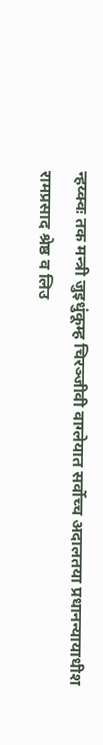न्हय्क्वः तक मन्त्री जुइधुंकूम्ह चिरञ्जीवी वाग्लेयात सर्वोच्च अदालतया प्रधानन्यायाधीश रामप्रसाद श्रेष्ठ व लिउ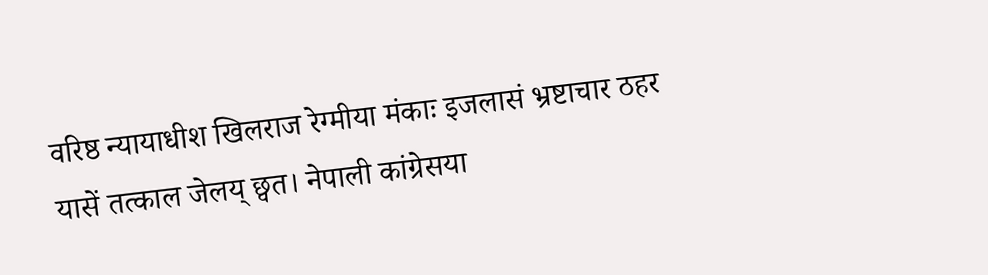वरिष्ठ न्यायाधीश खिलराज रेग्मीया मंकाः इजलासं भ्रष्टाचार ठहर यासें तत्काल जेलय् छ्वत। नेपाली कांग्रेसया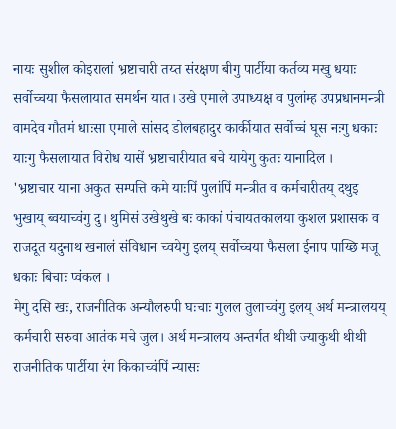नायः सुशील कोइरालां भ्रष्टाचारी तय्त संरक्षण बीगु पार्टीया कर्तव्य मखु धयाः सर्वोच्चया फैसलायात समर्थन यात। उखे एमाले उपाध्यक्ष व पुलांम्ह उपप्रधानमन्त्री वामदेव गौतमं धाःसा एमाले सांसद डोलबहादुर कार्कीयात सर्वोच्चं घूस नःगु धकाः याःगु फैसलायात विरोध यासें भ्रष्टाचारीयात बचे यायेगु कुतः यानादिल ।
'भ्रष्टाचार याना अकुत सम्पत्ति कमे याःपिं पुलांपिं मन्त्रीत व कर्मचारीतय् दथुइ भुखाय् ब्वयाच्वंगु दु। थुमिसं उखेथुखे बः काकां पंचायतकालया कुशल प्रशासक व राजदूत यदुनाथ खनालं संविधान च्वयेगु इलय् सर्वोच्चया फैसला ईनाप पाय्छि मजू धकाः बिचाः प्वंकल ।
मेगु दसि खः, राजनीतिक अन्यौलरुपी घःचाः गुलल तुलाच्वंगु इलय् अर्थ मन्त्रालयय् कर्मचारी सरुवा आतंक मचे जुल। अर्थ मन्त्रालय अन्तर्गत थीथी ज्याकुथी थीथी राजनीतिक पार्टीया रंग किकाच्वंपिं न्यासः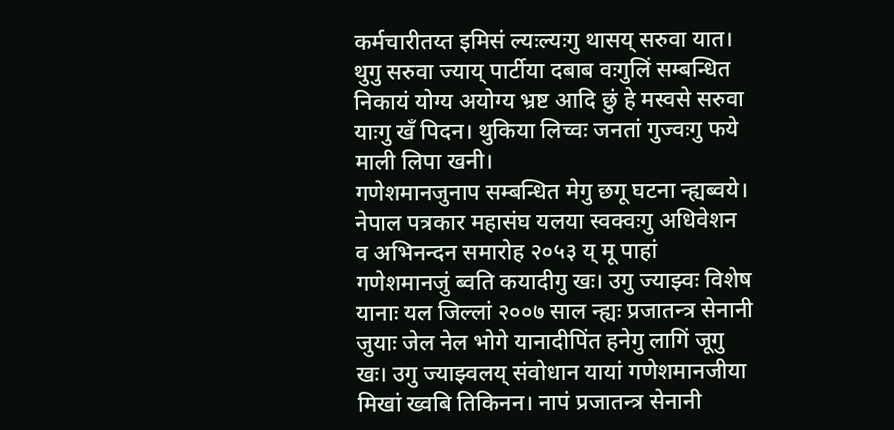कर्मचारीतय्त इमिसं ल्यःल्यःगु थासय् सरुवा यात। थुगु सरुवा ज्याय् पार्टीया दबाब वःगुलिं सम्बन्धित निकायं योग्य अयोग्य भ्रष्ट आदि छुं हे मस्वसे सरुवा याःगु खँ पिदन। थुकिया लिच्वः जनतां गुज्वःगु फये माली लिपा खनी।
गणेशमानजुनाप सम्बन्धित मेगु छगू घटना न्ह्यब्वये। नेपाल पत्रकार महासंघ यलया स्वक्वःगु अधिवेशन व अभिनन्दन समारोह २०५३ य् मू पाहां गणेशमानजुं ब्वति कयादीगु खः। उगु ज्याझ्वः विशेष यानाः यल जिल्लां २००७ साल न्ह्यः प्रजातन्त्र सेनानी जुयाः जेल नेल भोगे यानादीपिंत हनेगु लागिं जूगु खः। उगु ज्याझ्वलय् संवोधान यायां गणेशमानजीया मिखां ख्वबि तिकिनन। नापं प्रजातन्त्र सेनानी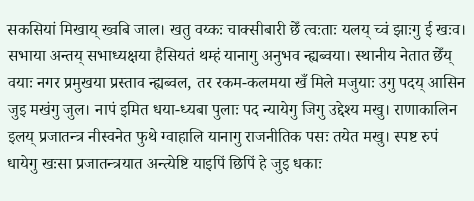सकसियां मिखाय् ख्वबि जाल। खतु वय्कः चाक्सीबारी छेँ त्वःताः यलय् च्वं झाःगु ई खःव। सभाया अन्तय् सभाध्यक्षया हैसियतं थम्हं यानागु अनुभव न्ह्यब्वया। स्थानीय नेतात छेँय् वयाः नगर प्रमुखया प्रस्ताव न्ह्यब्वल, तर रकम-कलमया खँ मिले मजुयाः उगु पदय् आसिन जुइ मखंगु जुल। नापं इमित धया-ध्यबा पुलाः पद न्यायेगु जिगु उद्देश्य मखु। राणाकालिन इलय् प्रजातन्त्र नीस्वनेत फुथे ग्वाहालि यानागु राजनीतिक पसः तयेत मखु। स्पष्ट रुपं धायेगु खःसा प्रजातन्त्रयात अन्त्येष्टि याइपिं छिपिं हे जुइ धकाः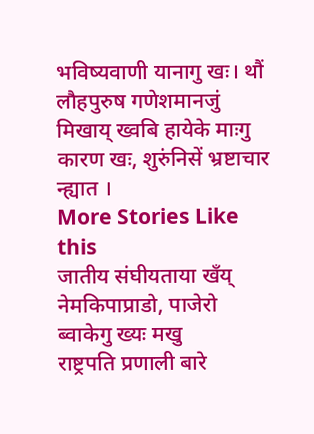भविष्यवाणी यानागु खः। थौं लौहपुरुष गणेशमानजुं मिखाय् ख्वबि हायेके माःगु कारण खः, शुरुंनिसें भ्रष्टाचार न्ह्यात ।
More Stories Like this
जातीय संघीयताया खँय् नेमकिपाप्राडो, पाजेरो ब्वाकेगु ख्यः मखु
राष्ट्रपति प्रणाली बारे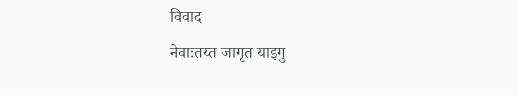विवाद
नेवाःतय्त जागृत याइगु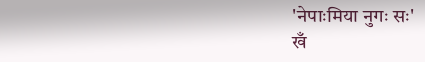'नेपाःमिया नुगः सः'
खँ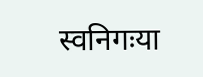स्वनिगःया